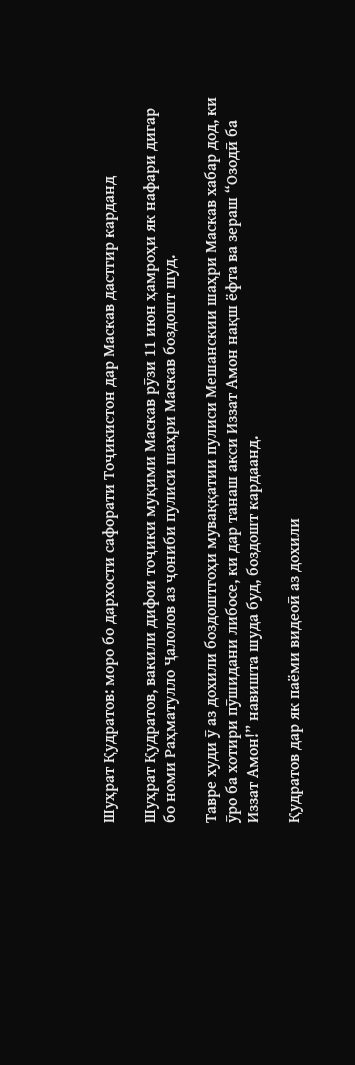Шуҳрат Қудратов: моро бо дархости сафорати Тоҷикистон дар Маскав дастгир карданд

Шуҳрат Қудратов, вакили дифои тоҷики муқими Маскав рӯзи 11 июн ҳамроҳи як нафари дигар бо номи Раҳматулло Ҷалолов аз ҷониби пулиси шаҳри Маскав боздошт шуд.

Тавре худи ӯ аз дохили боздоштгоҳи муваққатии пулиси Мешанскии шаҳри Маскав хабар дод, ки ӯро ба хотири пӯшидани либосе, ки дар танаш акси Иззат Амон нақш ёфта ва зераш “Озодӣ ба Иззат Амон!” навишта шуда буд, боздошт кардаанд.

Қудратов дар як паёми видеоӣ аз дохили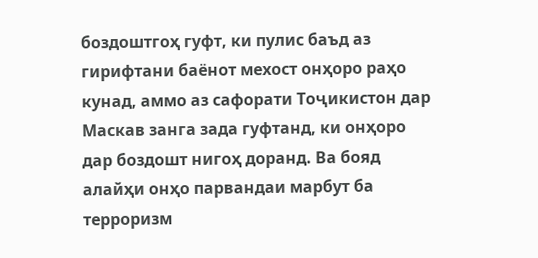боздоштгоҳ гуфт, ки пулис баъд аз гирифтани баёнот мехост онҳоро раҳо кунад, аммо аз сафорати Тоҷикистон дар Маскав занга зада гуфтанд, ки онҳоро дар боздошт нигоҳ доранд. Ва бояд алайҳи онҳо парвандаи марбут ба терроризм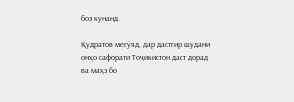боз кунанд.

Қудратов мегӯяд, дар дастгир шудани онҳо сафорати Тоҷикистон даст дорад ва маҳз бо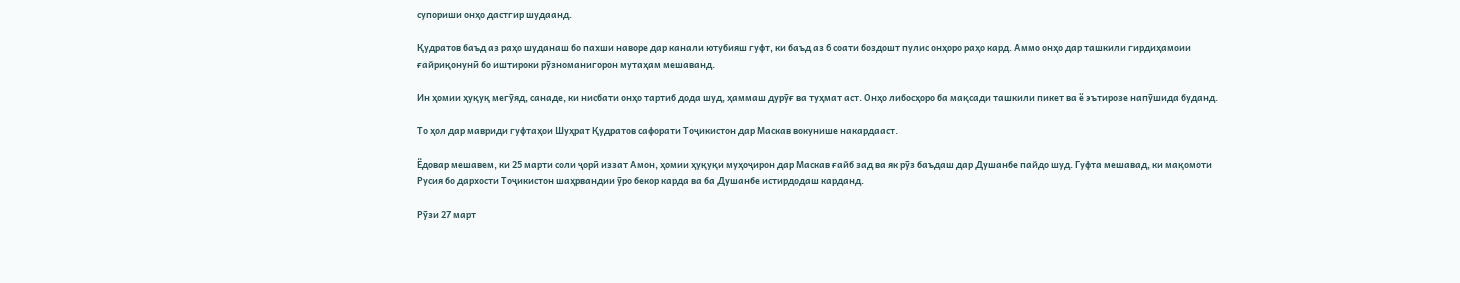супориши онҳо дастгир шудаанд.

Қудратов баъд аз раҳо шуданаш бо пахши наворе дар канали ютубияш гуфт, ки баъд аз 6 соати боздошт пулис онҳоро раҳо кард. Аммо онҳо дар ташкили гирдиҳамоии ғайриқонунӣ бо иштироки рӯзноманигорон мутаҳам мешаванд.

Ин ҳомии ҳуқуқ мегӯяд, санаде, ки нисбати онҳо тартиб дода шуд, ҳаммаш дурӯғ ва туҳмат аст. Онҳо либосҳоро ба мақсади ташкили пикет ва ё эътирозе напӯшида буданд.

То ҳол дар мавриди гуфтаҳои Шуҳрат Қудратов сафорати Тоҷикистон дар Маскав вокунише накардааст.

Ёдовар мешавем, ки 25 марти соли ҷорӣ иззат Амон, ҳомии ҳуқуқи муҳоҷирон дар Маскав ғайб зад ва як рӯз баъдаш дар Душанбе пайдо шуд. Гуфта мешавад, ки мақомоти Русия бо дархости Тоҷикистон шаҳрвандии ӯро бекор карда ва ба Душанбе истирдодаш карданд.

Рӯзи 27 март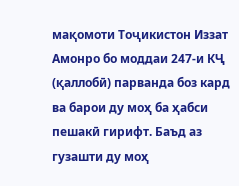мақомоти Тоҷикистон Иззат Амонро бо моддаи 247-и КҶ (қаллобӣ) парванда боз кард ва барои ду моҳ ба ҳабси пешакӣ гирифт. Баъд аз гузашти ду моҳ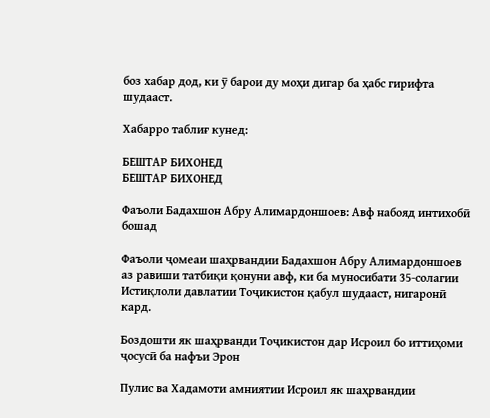боз хабар дод, ки ӯ барои ду моҳи дигар ба ҳабс гирифта шудааст.

Хабарро таблиғ кунед:

БЕШТАР БИХОНЕД
БЕШТАР БИХОНЕД

Фаъоли Бадахшон Абру Алимардоншоев: Авф набояд интихобӣ бошад

Фаъоли ҷомеаи шаҳрвандии Бадахшон Абру Алимардоншоев аз равиши татбиқи қонуни авф, ки ба муносибати 35-солагии Истиқлоли давлатии Тоҷикистон қабул шудааст, нигаронӣ кард.

Боздошти як шаҳрванди Тоҷикистон дар Исроил бо иттиҳоми ҷосусӣ ба нафъи Эрон

Пулис ва Хадамоти амниятии Исроил як шаҳрвандии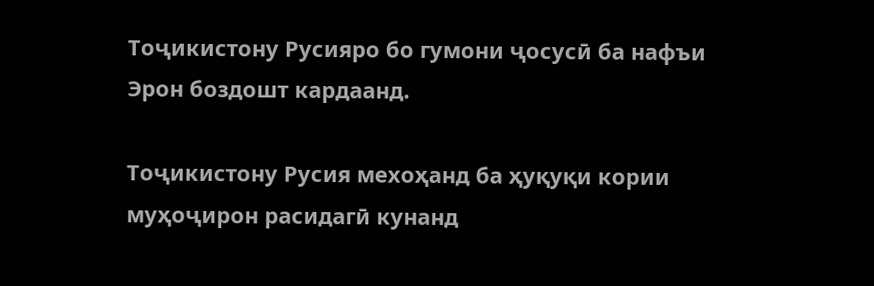Тоҷикистону Русияро бо гумони ҷосусӣ ба нафъи Эрон боздошт кардаанд.

Тоҷикистону Русия мехоҳанд ба ҳуқуқи кории муҳоҷирон расидагӣ кунанд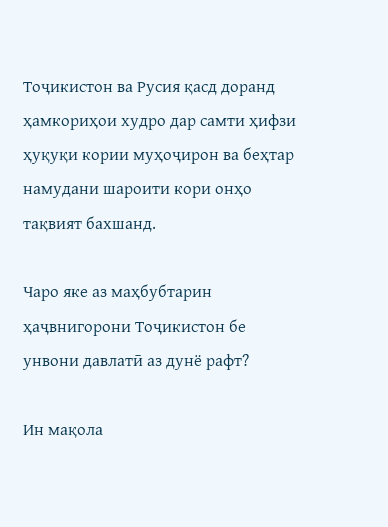Тоҷикистон ва Русия қасд доранд ҳамкориҳои худро дар самти ҳифзи ҳуқуқи кории муҳоҷирон ва беҳтар намудани шароити кори онҳо тақвият бахшанд.

Чаро яке аз маҳбубтарин ҳаҷвнигорони Тоҷикистон бе унвони давлатӣ аз дунё рафт?

Ин мақола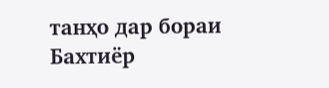танҳо дар бораи Бахтиёр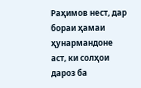Раҳимов нест, дар бораи ҳамаи ҳунармандоне аст, ки солҳои дароз ба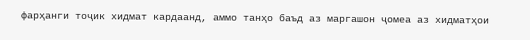фарҳанги тоҷик хидмат кардаанд, аммо танҳо баъд аз маргашон ҷомеа аз хидматҳои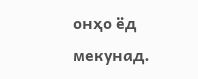онҳо ёд мекунад.